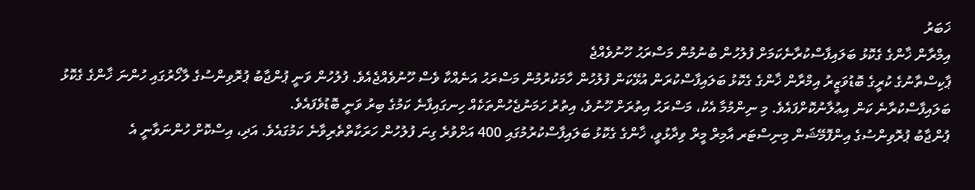ޚަބަރު
އިމްރާން ޚާންގެ ގެކޮޅު ބަލައިފާސްކުރާނެކަމަށް ފުލުހުން ބުނުމުން މަސްރަޙު ހޫނުވެއްޖެ
ޕާކިސްތާނުގެ ކުރީގެ ބޮޑުވަޒީރު އިމްރާން ޚާންގެ ގެކޮޅު ބަލައިފާސްކުރަން އުޅޭކަން ފުލުހުން ހާމަކުރުމުން މަސްރަޙު އަނެއްކާ ވެސް ހޫނުވެއްޖެއެވެ. ފުލުހުން ވަނީ ޕުންޖާބު ޕުރޮވިންސުގެ ލާހޯރުގައި ހުންނަ ޚާންގެ ގެކޮޅު ބަލައިފާސްކުރާނެ ކަން އިޢުލާނުކޮށްފައެވެ. މި ނިންމުމާ އެކު، މަސްރަޙު އިތުރަށް ހޫނުވެ، އިތުރު ހަމަނުޖެހުންތަކެއް ހިނގައިފާނެ ކަމުގެ ބިރު ވަނީ ބޮޑުވެފައެވެ.
ޕުންޖާބު ޕުރޮވިންސުގެ އިންފޮމޭޝަން މިނިސްޓަރ އާމިރް މީރް ވިދާޅުވީ، ޚާންގެ ގެކޮޅު ބަލައިފާސްކުރުމުގައި 400 އަށްވުރެ ގިނަ ފުލުހުން ހަރަކާތްތެރިވާނެ ކަމުގައެވެ. އަދި، އިސްކޮށް ހުންނަވާނީ އެ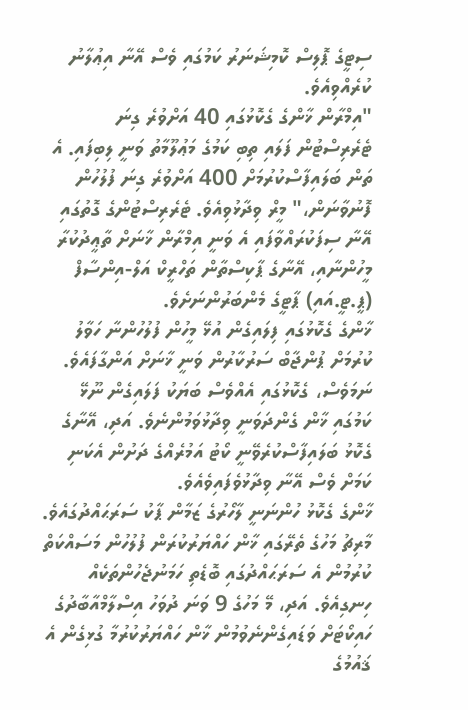ސިޓީގެ ޕޮލިސް ކޮމިޝަނަރު ކަމުގައި ވެސް އޭނާ އިޢުލާނު ކުރެއްވިއެވެ.
"އިމްރާން ޚާންގެ ގެކޮޅުގައި 40 އަށްވުރެ ގިނަ ޓެރެރިސްޓުން ފަލައި ތިބި ކަމުގެ މަޢުލޫމާތު ވަނީ ލިބިފައި. އެ ތަން ބަލައިފާސްކުރުމަށް 400 އަށްވުރެ ގިނަ ފުލުހުން ފޮނުވާނަން،" މީރް ވިދާޅުވިއެވެ. ޓެރެރިސްޓުންގެ ގޮތުގައި އޭނާ ސިފަކުރައްވާފައި އެ ވަނީ އިމްރާން ޚާނަށް ތާޢީދުކުރާ މީހުންނާއި، އޭނާގެ ޕާކިސްތާން ތަހްރީކް އަލް-އިންސާފް (ޕީ.ޓީ.އައި) ޕާޓީގެ މެންބަރުންނަށެވެ.
ޚާންގެ ގެކޮޅުގައި ފިލައިގެން އުޅޭ މީހުން ފުލުހުންނާ ހަވާލު ކުރުމަށް ޕުންޖާބް ސަރުކާރުން ވަނީ ޚާނަށް އަންގާފައެވެ. ނަމަވެސް، ގެކޮޅުގައި އެއްވެސް ބަޔަކު ފަލައިގެން ނޫޅޭ ކަމުގައި ޚާން ގެންދަވަނީ ވިދާޅުވަމުންނެވެ. އަދި، އޭނާގެ ގެކޮޅު ބަލައިފާސްކުރެވޭނީ ކޯޓު އަމުރެއްގެ ދަށުން އެކަނި ކަމަށް ވެސް އޭނާ ވިދާޅުވެފައިވެއެވެ.
ޚާންގެ ގެކޮޅު ހުންނަނީ ލާހޯރުގެ ޒަމާން ޕާކު ސަރަޙައްދުގައެވެ. މާރިޗު މަހުގެ ތެރޭގައި ޚާން ހައްޔަރުކުރަން ފުލުހުން މަސައްކަތް ކުރުމުން އެ ސަރަޙައްދުގައި ބޮޑެތި ހަމަނުޖެހުންތަކެއް ހިނގިއެވެ. އަދި، މޭ މަހުގެ 9 ވަނަ ދުވަހު އިސްލާމްއާބާދުގެ ހައިކޯޓަށް ވަޑައިގެންނެވުމުން ޚާން ހައްޔަރުކުރުމާ ގުޅިގެން އެ ޤައުމުގެ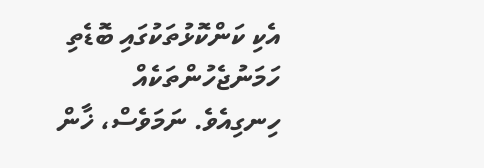އެކި ކަންކޮޅުތަކުގައި ބޮޑެތި ހަމަނުޖެހުންތަކެއް ހިނގިއެވެ. ނަމަވެސް، ޚާން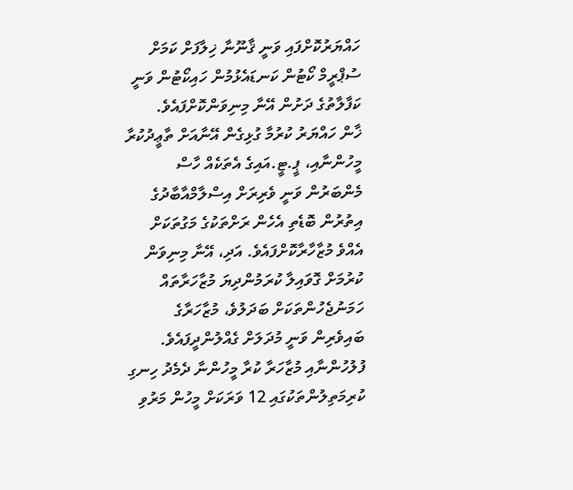ހައްޔަރުކޮށްފައި ވަނީ ޤާނޫނާ ޚިލާފަށް ކަމަށް ސުޕްރީމް ކޯޓުން ކަނޑައެޅުމުން ހައިކޯޓުން ވަނީ ކަފާލާތުގެ ދަށުން އޭނާ މިނިވަންކޮށްފައެވެ.
ޚާން ހައްޔަރު ކުރުމާ ގުޅިގެން އޭނާއަށް ތާޢީދުކުރާ މީހުންނާއި، ޕީ.ޓީ.އައިގެ އެތަކެއް ހާސް މެންބަރުން ވަނީ ވެރިރަށް އިސްލާމްއާބާދުގެ އިތުރުން ބޮޑެތި އެހެން ރަށްތަކުގެ މަގުތަކަށް އެއްވެ މުޒާހާރާކޮށްފައެވެ. އަދި، އޭނާ މިނިވަން ކުރުމަށް ގޮވައިލާ ކުރަމުންދިޔަ މުޒާހަރާތައް ހަމަނުޖެހުންތަކަށް ބަދަލުވެ، މުޒާހަރާގެ ބައިވެރިން ވަނީ މުދަލަށް ގެއްލުންދީފައެވެ. ފުލުހުންނާއި މުޒާހަރާ ކުރާ މީހުންނާ ދެމެދު ހިނގި ކުރިމަތިލުންތަކުގައި 12 ވަރަކަށް މީހުން މަރުވި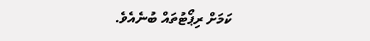ކަމަށް ރިޕޯޓުތައް ބުނެއެވެ.